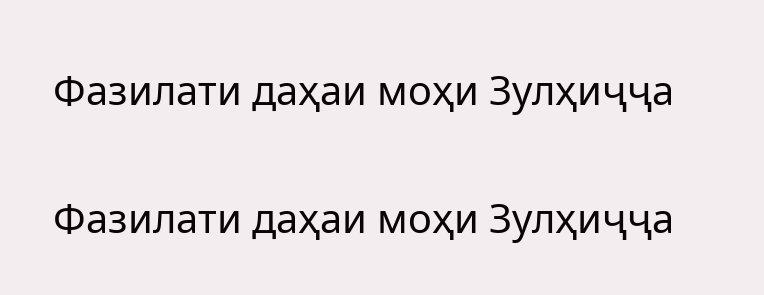Фазилати даҳаи моҳи Зулҳиҷҷа

Фазилати даҳаи моҳи Зулҳиҷҷа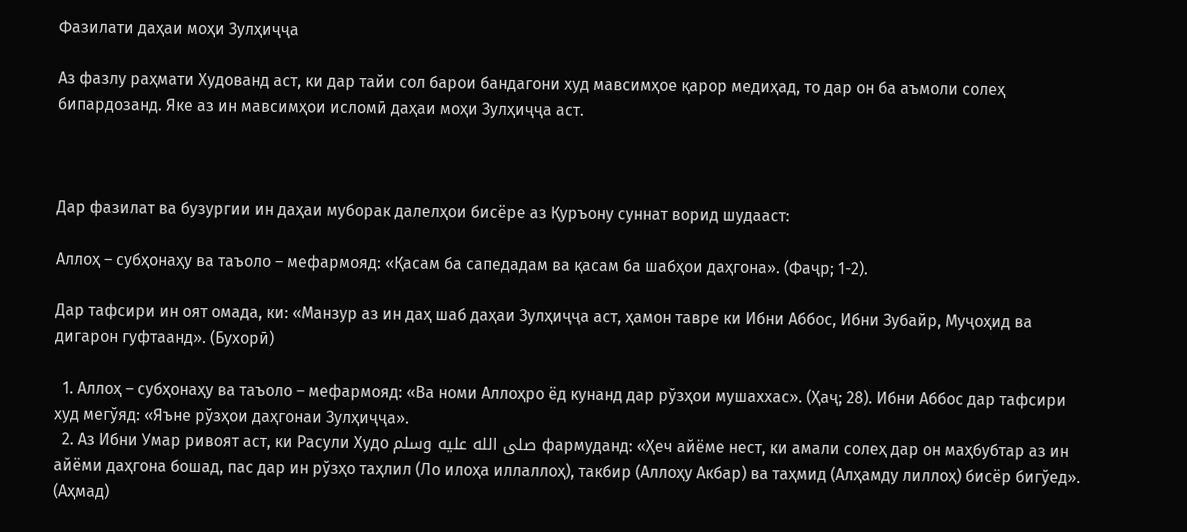Фазилати даҳаи моҳи Зулҳиҷҷа

Аз фазлу раҳмати Худованд аст, ки дар тайи сол барои бандагони худ мавсимҳое қарор медиҳад, то дар он ба аъмоли солеҳ бипардозанд. Яке аз ин мавсимҳои исломӣ даҳаи моҳи Зулҳиҷҷа аст.



Дар фазилат ва бузургии ин даҳаи муборак далелҳои бисёре аз Қуръону суннат ворид шудааст:

Аллоҳ – субҳонаҳу ва таъоло – мефармояд: «Қасам ба сапедадам ва қасам ба шабҳои даҳгона». (Фаҷр; 1-2).

Дар тафсири ин оят омада, ки: «Манзур аз ин даҳ шаб даҳаи Зулҳиҷҷа аст, ҳамон тавре ки Ибни Аббос, Ибни Зубайр, Муҷоҳид ва дигарон гуфтаанд». (Бухорӣ)

  1. Аллоҳ – субҳонаҳу ва таъоло – мефармояд: «Ва номи Аллоҳро ёд кунанд дар рўзҳои мушаххас». (Ҳаҷ; 28). Ибни Аббос дар тафсири худ мегўяд: «Яъне рўзҳои даҳгонаи Зулҳиҷҷа».
  2. Аз Ибни Умар ривоят аст, ки Расули Худо صلى الله عليه وسلم фармуданд: «Ҳеч айёме нест, ки амали солеҳ дар он маҳбубтар аз ин айёми даҳгона бошад, пас дар ин рўзҳо таҳлил (Ло илоҳа иллаллоҳ), такбир (Аллоҳу Акбар) ва таҳмид (Алҳамду лиллоҳ) бисёр бигўед». (Аҳмад)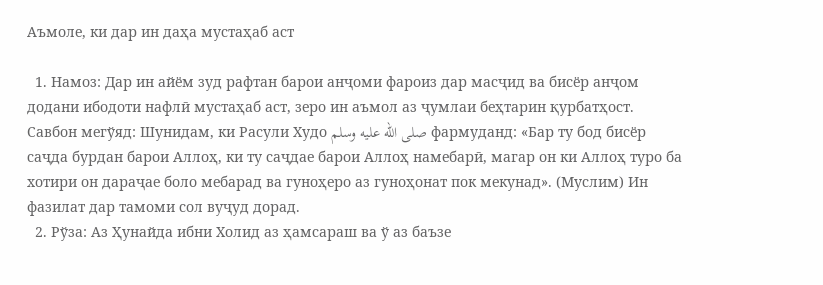Аъмоле, ки дар ин даҳа мустаҳаб аст

  1. Намоз: Дар ин айём зуд рафтан барои анҷоми фароиз дар масҷид ва бисёр анҷом додани ибодоти нафлӣ мустаҳаб аст, зеро ин аъмол аз ҷумлаи беҳтарин қурбатҳост. Савбон мегўяд: Шунидам, ки Расули Худо صلى الله عليه وسلم фармуданд: «Бар ту бод бисёр саҷда бурдан барои Аллоҳ, ки ту саҷдае барои Аллоҳ намебарӣ, магар он ки Аллоҳ туро ба хотири он дараҷае боло мебарад ва гуноҳеро аз гуноҳонат пок мекунад». (Муслим) Ин фазилат дар тамоми сол вуҷуд дорад.
  2. Рўза: Аз Ҳунайда ибни Холид аз ҳамсараш ва ў аз баъзе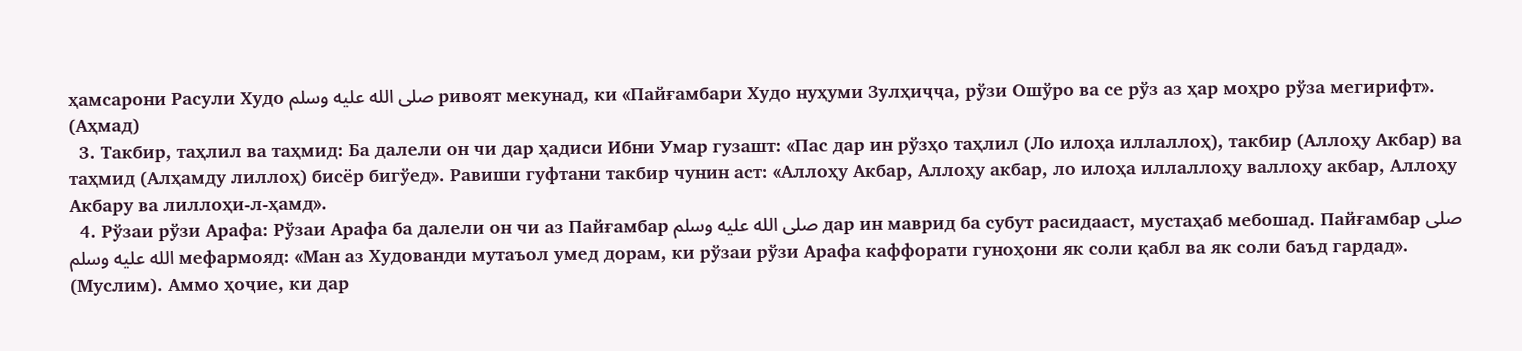ҳамсарони Расули Худо صلى الله عليه وسلم ривоят мекунад, ки «Пайғамбари Худо нуҳуми Зулҳиҷҷа, рўзи Ошўро ва се рўз аз ҳар моҳро рўза мегирифт». (Аҳмад)
  3. Такбир, таҳлил ва таҳмид: Ба далели он чи дар ҳадиси Ибни Умар гузашт: «Пас дар ин рўзҳо таҳлил (Ло илоҳа иллаллоҳ), такбир (Аллоҳу Акбар) ва таҳмид (Алҳамду лиллоҳ) бисёр бигўед». Равиши гуфтани такбир чунин аст: «Аллоҳу Акбар, Аллоҳу акбар, ло илоҳа иллаллоҳу валлоҳу акбар, Аллоҳу Акбару ва лиллоҳи-л-ҳамд».
  4. Рўзаи рўзи Арафа: Рўзаи Арафа ба далели он чи аз Пайғамбар صلى الله عليه وسلم дар ин маврид ба субут расидааст, мустаҳаб мебошад. Пайғамбар صلى الله عليه وسلم мефармояд: «Ман аз Худованди мутаъол умед дорам, ки рўзаи рўзи Арафа каффорати гуноҳони як соли қабл ва як соли баъд гардад». (Муслим). Аммо ҳоҷие, ки дар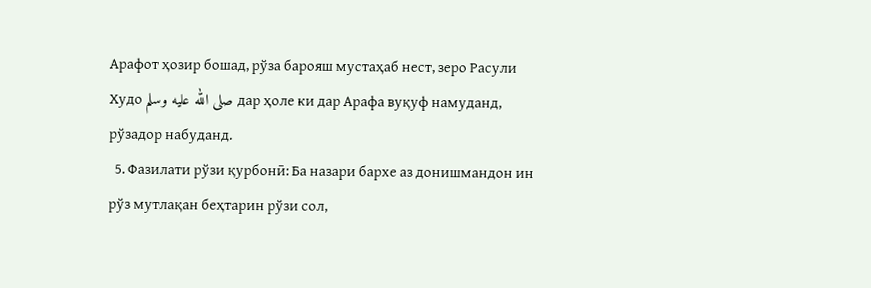Арафот ҳозир бошад, рўза барояш мустаҳаб нест, зеро Расули Худо صلى الله عليه وسلم дар ҳоле ки дар Арафа вуқуф намуданд, рўзадор набуданд.
  5. Фазилати рўзи қурбонӣ: Ба назари бархе аз донишмандон ин рўз мутлақан беҳтарин рўзи сол,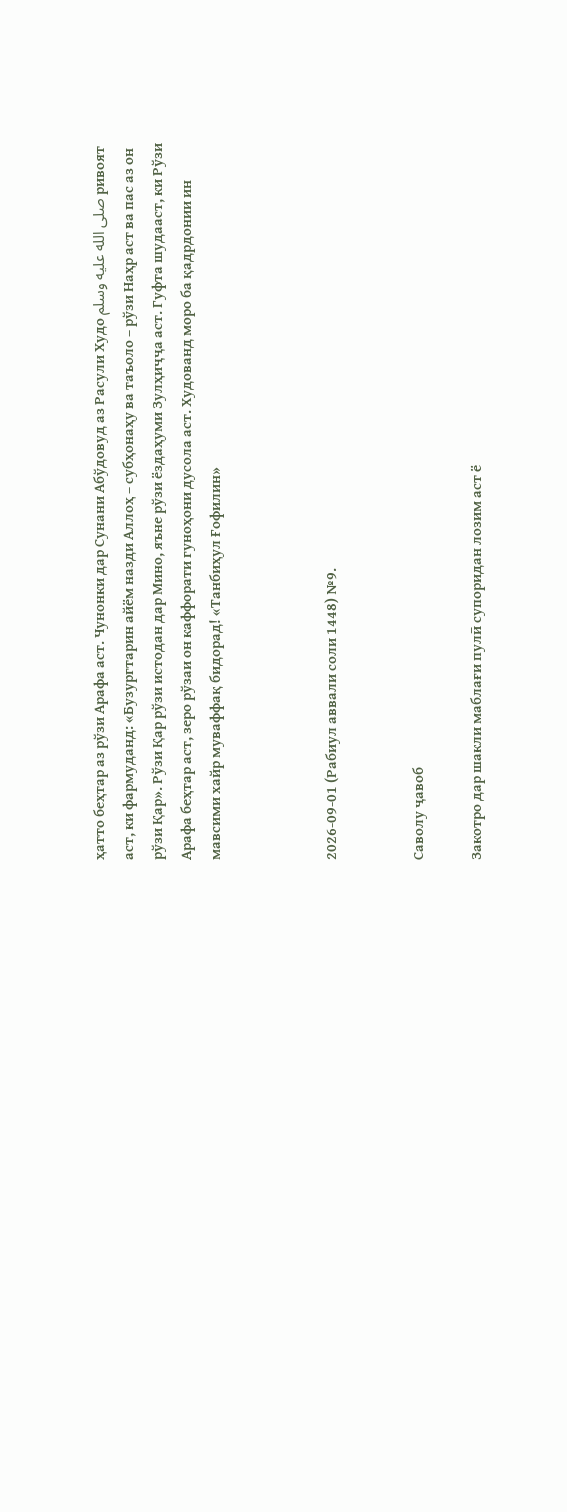ҳатто беҳтар аз рўзи Арафа аст. Чунонки дар Сунани Абўдовуд аз Расули Худо صلى الله عليه وسلم ривоят аст, ки фармуданд: «Бузургтарин айём назди Аллоҳ – субҳонаҳу ва таъоло – рўзи Наҳр аст ва пас аз он рўзи Қар». Рўзи Қар рўзи истодан дар Мино, яъне рўзи ёздаҳуми Зулҳиҷҷа аст. Гуфта шудааст, ки Рўзи Арафа беҳтар аст, зеро рўзаи он каффорати гуноҳони дусола аст. Худованд моро ба қадрдонии ин мавсими хайр муваффақ бидорад! «Танбиҳул Ғофилин»



2026-09-01 (Рабиул аввали соли 1448) №9.


Саволу ҷавоб

Закотро дар шакли маблағи пулӣ супоридан лозим аст ё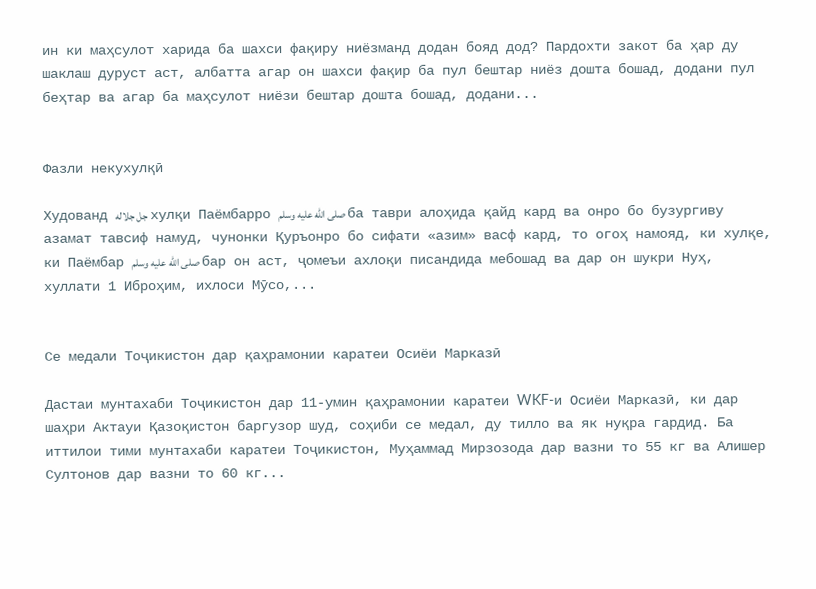ин ки маҳсулот харида ба шахси фақиру ниёзманд додан бояд дод? Пардохти закот ба ҳар ду шаклаш дуруст аст, албатта агар он шахси фақир ба пул бештар ниёз дошта бошад, додани пул беҳтар ва агар ба маҳсулот ниёзи бештар дошта бошад, додани...


Фазли некухулқӣ

Худованд جل جلاله хулқи Паёмбарро صلى الله عليه وسلم ба таври алоҳида қайд кард ва онро бо бузургиву азамат тавсиф намуд, чунонки Қуръонро бо сифати «азим» васф кард, то огоҳ намояд, ки хулқе, ки Паёмбар صلى الله عليه وسلم бар он аст, ҷомеъи ахлоқи писандида мебошад ва дар он шукри Нуҳ, хуллати 1 Иброҳим, ихлоси Мӯсо,...


Се медали Тоҷикистон дар қаҳрамонии каратеи Осиёи Марказӣ

Дастаи мунтахаби Тоҷикистон дар 11-умин қаҳрамонии каратеи WKF-и Осиёи Марказӣ, ки дар шаҳри Актауи Қазоқистон баргузор шуд, соҳиби се медал, ду тилло ва як нуқра гардид. Ба иттилои тими мунтахаби каратеи Тоҷикистон, Муҳаммад Мирзозода дар вазни то 55 кг ва Алишер Султонов дар вазни то 60 кг...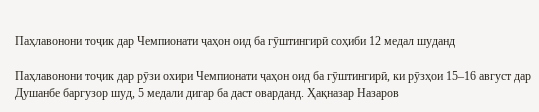Паҳлавонони тоҷик дар Чемпионати ҷаҳон оид ба гӯштингирӣ соҳиби 12 медал шуданд

Паҳлавонони тоҷик дар рӯзи охири Чемпионати ҷаҳон оид ба гӯштингирӣ, ки рӯзҳои 15–16 август дар Душанбе баргузор шуд, 5 медали дигар ба даст оварданд. Ҳақназар Назаров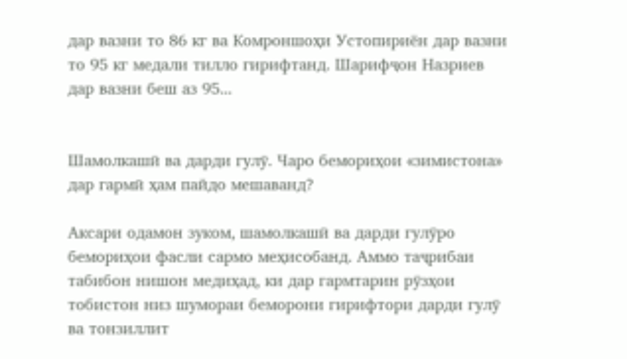дар вазни то 86 кг ва Комроншоҳи Устопириён дар вазни то 95 кг медали тилло гирифтанд. Шарифҷон Назриев дар вазни беш аз 95...


Шамолкашӣ ва дарди гулӯ. Чаро бемориҳои «зимистона» дар гармӣ ҳам пайдо мешаванд?

Аксари одамон зуком, шамолкашӣ ва дарди гулӯро бемориҳои фасли сармо меҳисобанд. Аммо таҷрибаи табибон нишон медиҳад, ки дар гармтарин рӯзҳои тобистон низ шумораи беморони гирифтори дарди гулӯ ва тонзиллит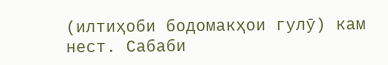(илтиҳоби бодомакҳои гулӯ) кам нест. Сабаби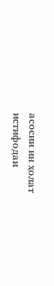асосии ин ҳолат истифодаи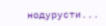нодурусти...